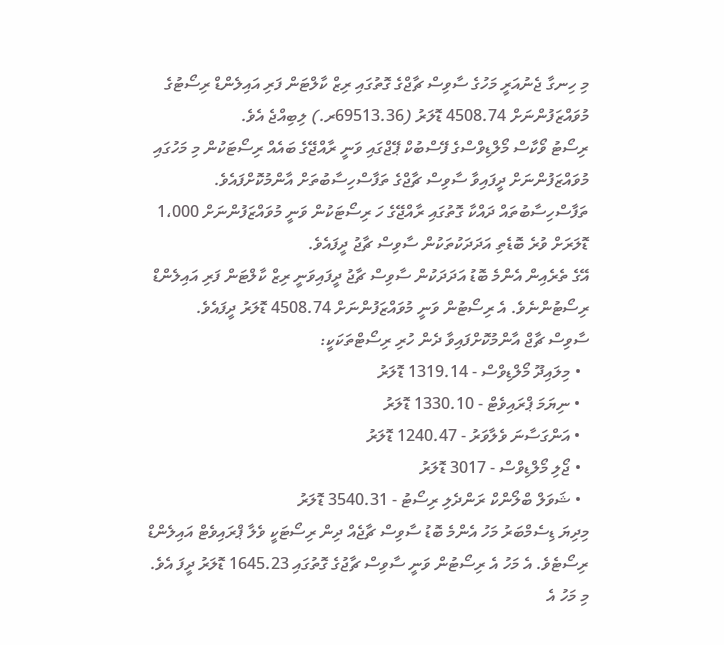މި ހިނގާ ޖެނުއަރީ މަހުގެ ސާވިސް ޗާޖްގެ ގޮތުގައި ރިޒް ކާލްޓަން ފަރި އައިލެންޑް ރިސޯޓުގެ މުވައްޒަފުންނަށް 4508.74 ޑޮލަރު (69513.36ރ.) ލިބިއްޖެ އެވެ.
ރިސޯޓު ވޯކާސް މޯލްޑިވްސްގެ ފޭސްބުކް ޕޭޖްގައި ވަނީ ރާއްޖޭގެ ބައެއް ރިސޯޓަކުން މި މަހުގައި މުވައްޒަފުންނަށް ދީފައިވާ ސާވިސް ޗާޖްގެ ތަފާސްހިސާބުތަށް އާންމުކޮށްފައެވެ.
ތަފާސްހިސާބުތައް ދައްކާ ގޮތުގައި ރާއްޖޭގެ ހަ ރިސޯޓަކުން ވަނީ މުވައްޒަފުންނަށް 1،000 ޑޮލަރަށް ވުރެ ބޮޑެތި އަދަދަކުތަކުން ސާވިސް ޗާޖު ދީފައެވެ.
އޭގެ ތެރެއިން އެންމެ ބޮޑު އަދަދަކުން ސާވިސް ޗާޖު ދީފައިވަނީ ރިޒް ކާލްޓަން ފަރި އައިލެންޑް ރިސޯޓުންނެވެ. އެ ރިސޯޓުން ވަނީ މުވައްޒަފުންނަށް 4508.74 ޑޮލަރު ދީފައެވެ.
ސާވިސް ޗާޖް އާންމުކޮށްފައިވާ ދެން ހުރި ރިސޯޓްތަކަކީ:
  • މިލައިދޫ މޯލްޑިވްސް - 1319.14 ޑޮލަރު
  • ނިޔަމަ ޕްރައިވެޓް - 1330.10 ޑޮލަރު
  • އަންގަސާނަ ވެލާވަރު - 1240.47 ޑޮލަރު
  • ޖޯލި މޯލްޑިވްސް - 3017 ޑޮލަރު
  • ޝަވަލް ބްލޯންކް ރަންދެލި ރިސޯޓު - 3540.31 ޑޮލަރު
މިދިޔަ ޑިސެމްބަރު މަހު އެންމެ ބޮޑު ސާވިސް ޗާޖެއް ދިން ރިސޯޓަކީ ވެލާ ޕްރައިވެޓް އައިލެންޑް ރިސޯޓެވެ. އެ މަހު އެ ރިސޯޓުން ވަނީ ސާވިސް ޗާޖުގެ ގޮތުގައި 1645.23 ޑޮލަރު ދީފަ އެވެ. މި މަހު އެ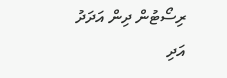ރިސޯޓުން ދިން އަދަދު އަދި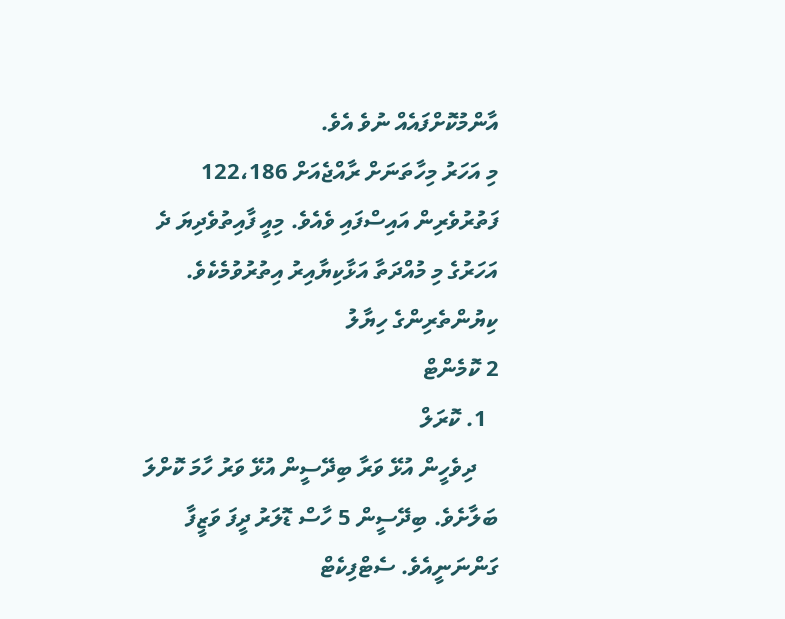އާންމުކޮށްފައެއް ނުވެ އެވެ.
މި އަހަރު މިހާތަނަށް ރާއްޖެއަށް 122،186 ފަތުރުވެރިން އައިސްފައި ވެއެވެ. މިއީ ފާއިތުވެދިޔަ ދެ އަހަރުގެ މި މުއްދަތާ އަޅާކިޔާއިރު އިތުރުވުމެކެވެ.
ކިޔުންތެރިންގެ ހިޔާލު
2 ކޮމެންޓް
  1. ކޮރަލް
    ދިވެހީން އުޅޭ ވަރާ ބިދޭސީން އުޅޭ ވަރު ހާމަ ކޮށްލަ ބަލާށެވެ. ބިދޭސީން 5 ހާސް ޑޮލަރު ދީފަ ވަޒީފާ ގަންނަނީއެވެ. ސެޓްފިކެޓް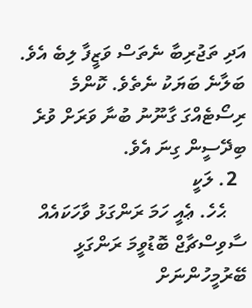އަދި ތަޖުރިބާ ނެތަސް ވަޒީފާ ލިބެ އެވެ. ބަލާނެ ބަޔަކު ނެތެވެ. ކޮންމެ ރިސޯޓެއްގަ ގާނޫނު ބުނާ ވަރަށް ވުރެ ބިދޭސީން ގިނަ އެވެ.
  2. ލަކީ
    ޙެހެ. ޢެއީ ހަމަ ރަންގަޅު ވާހަކައެއް ސާވިސްޗާޖް ބޮޑުވީމަ ރަންގަޅީ ބޭރުމީހުންނަށް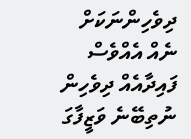ދިވެހިންނަކަށް ނެއް އެއްވެސް ފައިދާއެއް ދިވެހިން ނުތިބޭނެ ވަޒީފާގަ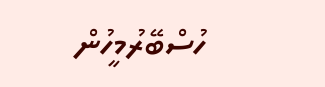ހުސްބޭރުމީހުން